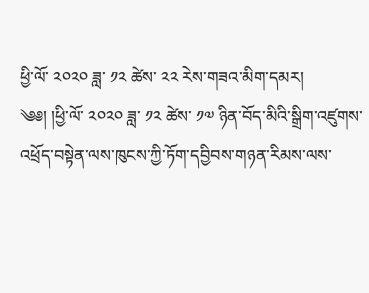ཕྱི་ལོ་ ༢༠༢༠ ཟླ་ ༡༢ ཚེས་ ༢༢ རེས་གཟའ་མིག་དམར།
༄༅། །ཕྱི་ལོ་ ༢༠༢༠ ཟླ་ ༡༢ ཚེས་ ༡༧ ཉིན་བོད་མིའི་སྒྲིག་འཛུགས་འཕྲོད་བསྟེན་ལས་ཁུངས་ཀྱི་ཏོག་དབྱིབས་གཉན་རིམས་ལས་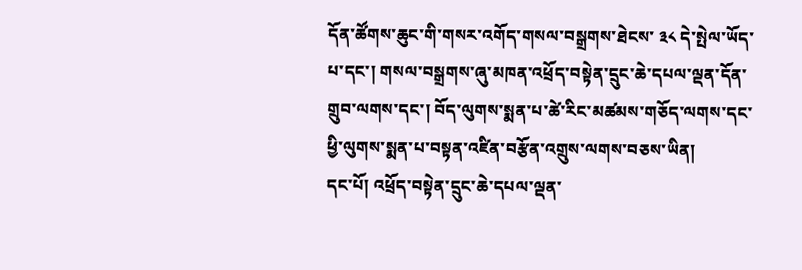དོན་ཚོགས་ཆུང་གི་གསར་འགོད་གསལ་བསྒྲགས་ཐེངས་ ༣༨ དེ་སྤེལ་ཡོད་པ་དང་། གསལ་བསྒྲགས་ཞུ་མཁན་འཕྲོད་བསྟེན་དྲུང་ཆེ་དཔལ་ལྡན་དོན་གྲུབ་ལགས་དང་། བོད་ལུགས་སྨན་པ་ཚེ་རིང་མཚམས་གཅོད་ལགས་དང་ཕྱི་ལུགས་སྨན་པ་བསྟན་འཛིན་བརྩོན་འགྲུས་ལགས་བཅས་ཡིན།
དང་པོ། འཕྲོད་བསྟེན་དྲུང་ཆེ་དཔལ་ལྡན་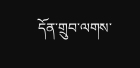དོན་གྲུབ་ལགས་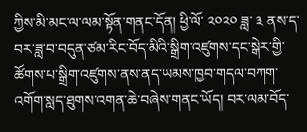ཀྱིས་མི་མང་ལ་ལམ་སྟོན་གནང་དོན། ཕྱི་ལོ་ ༢༠༢༠ ཟླ་ ༣ ནས་ད་བར་ཟླ་བ་བདུན་ཙམ་རིང་བོད་མིའི་སྒྲིག་འཛུགས་དང་སྒེར་གྱི་ཚོགས་པ་སྒྲིག་འཛུགས་ནས་ནད་ཡམས་ཁྱབ་གདལ་བཀག་འགོག་སླད་ཐུགས་འགན་ཆེ་བཞེས་གནང་ཡོད། བར་ལམ་བོད་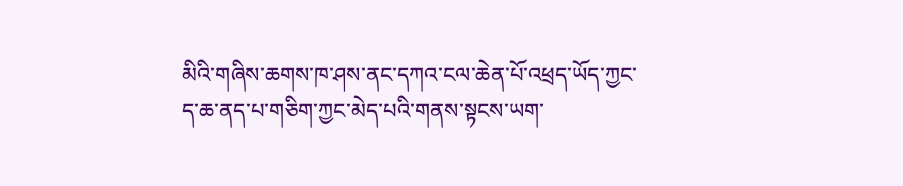མིའི་གཞིས་ཆགས་ཁ་ཤས་ནང་དཀའ་ངལ་ཆེན་པོ་འཕྲད་ཡོད་ཀྱང་ད་ཆ་ནད་པ་གཅིག་ཀྱང་མེད་པའི་གནས་སྟངས་ཡག་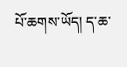པོ་ཆགས་ཡོད། ད་ཆ་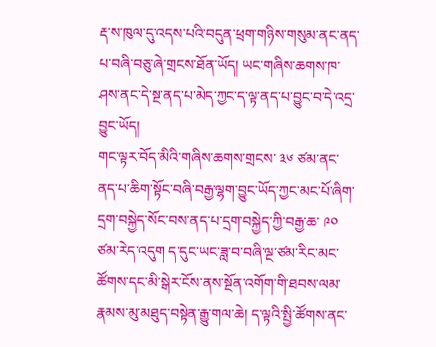རྡ་ས་ཁུལ་དུ་འདས་པའི་བདུན་ཕྲག་གཉིས་གསུམ་ནང་ནད་པ་བཞི་བཅུ་ཞེ་གྲངས་ཐོན་ཡོད། ཡང་གཞིས་ཆགས་ཁ་ཤས་ནང་དེ་སྔ་ནད་པ་མེད་ཀྱང་ད་ལྟ་ནད་པ་བྱུང་བ་དེ་འདྲ་བྱུང་ཡོད།
གང་ལྟར་བོད་མིའི་གཞིས་ཆགས་གྲངས་ ༣༦ ཙམ་ནང་ནད་པ་ཆིག་སྟོང་བཞི་བརྒྱ་ལྷག་བྱུང་ཡོད་ཀྱང་མང་པོ་ཞིག་དྲག་བསྐྱེད་སོང་བས་ནད་པ་དྲག་བསྐྱེད་ཀྱི་བརྒྱ་ཆ་ ༩༠ ཙམ་རེད་འདུག ད་དུང་ཡང་ཟླ་བ་བཞི་ལྔ་ཙམ་རིང་མང་ཚོགས་དང་མི་སྒེར་ངོས་ནས་སྔོན་འགོག་གི་ཐབས་ལམ་རྣམས་མུ་མཐུད་བསྟེན་རྒྱུ་གལ་ཆེ། ད་ལྟའི་སྤྱི་ཚོགས་ནང་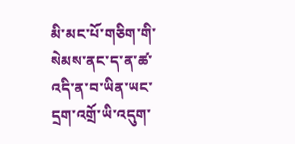མི་མང་པོ་གཅིག་གི་སེམས་ནང་ད་ན་ཚ་འདི་ན་བ་ཡིན་ཡང་དྲག་འགྲོ་ཡི་འདུག་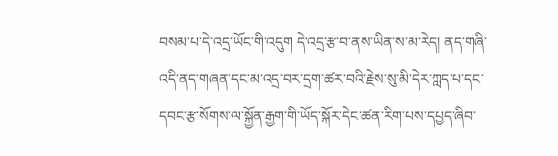བསམ་པ་དེ་འདྲ་ཡོང་གི་འདུག དེ་འདྲ་རྩ་བ་ནས་ཡིན་ས་མ་རེད། ནད་གཞི་འདི་ནད་གཞན་དང་མ་འདྲ་བར་དྲག་ཚར་བའི་རྗེས་སུ་མི་དེར་ཀླད་པ་དང་དབང་རྩ་སོགས་ལ་སྐྱོན་རྒྱག་གི་ཡོད་སྐོར་དེང་ཚན་རིག་པས་དཔྱད་ཞིབ་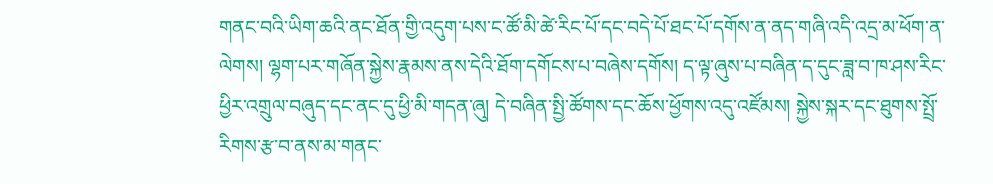གནང་བའི་ཡིག་ཆའི་ནང་ཐོན་གྱི་འདུག་པས་ང་ཚོ་མི་ཚེ་རིང་པོ་དང་བདེ་པོ་ཐང་པོ་དགོས་ན་ནད་གཞི་འདི་འདྲ་མ་ཕོག་ན་ལེགས། ལྷག་པར་གཞོན་སྐྱེས་རྣམས་ནས་དེའི་ཐོག་དགོངས་པ་བཞེས་དགོས། ད་ལྟ་ཞུས་པ་བཞིན་ད་དུང་ཟླ་བ་ཁ་ཤས་རིང་ཕྱིར་འགྲུལ་བཞུད་དང་ནང་དུ་ཕྱི་མི་གདན་ཞུ། དེ་བཞིན་སྤྱི་ཚོགས་དང་ཆོས་ཕྱོགས་འདུ་འཛོམས། སྐྱེས་སྐར་དང་ཐུགས་སྤྲོ་རིགས་རྩ་བ་ནས་མ་གནང་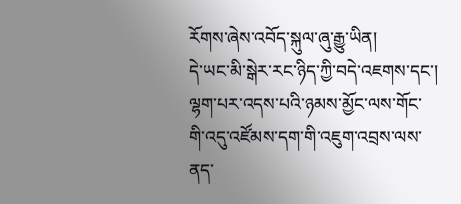རོགས་ཞེས་འབོད་སྐུལ་ཞུ་རྒྱུ་ཡིན།
དེ་ཡང་མི་སྒེར་རང་ཉིད་ཀྱི་བདེ་འཇགས་དང་། ལྷག་པར་འདས་པའི་ཉམས་མྱོང་ལས་གོང་གི་འདུ་འཛོམས་དག་གི་འཇུག་འབྲས་ལས་ནད་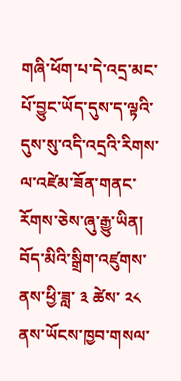གཞི་ཕོག་པ་དེ་འདྲ་མང་པོ་བྱུང་ཡོད་དུས་ད་ལྟའི་དུས་སུ་འདི་འདྲའི་རིགས་ལ་འཛེམ་ཟོན་གནང་རོགས་ཅེས་ཞུ་རྒྱུ་ཡིན། བོད་མིའི་སྒྲིག་འཛུགས་ནས་ཕྱི་ཟླ་ ༣ ཚེས་ ༢༨ ནས་ཡོངས་ཁྱབ་གསལ་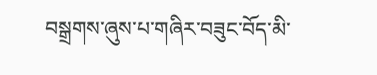བསྒྲགས་ཞུས་པ་གཞིར་བཟུང་བོད་མི་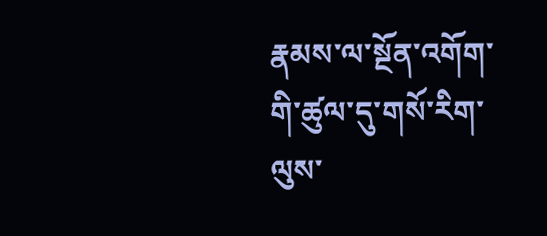རྣམས་ལ་སྔོན་འགོག་གི་ཚུལ་དུ་གསོ་རིག་ལུས་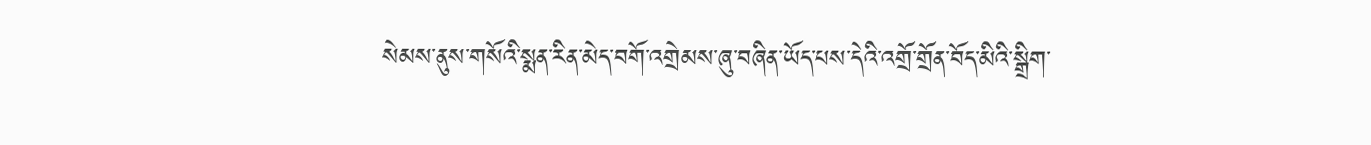སེམས་ནུས་གསོའི་སྨན་རིན་མེད་བགོ་འགྲེམས་ཞུ་བཞིན་ཡོད་པས་དེའི་འགྲོ་གྲོན་བོད་མིའི་སྒྲིག་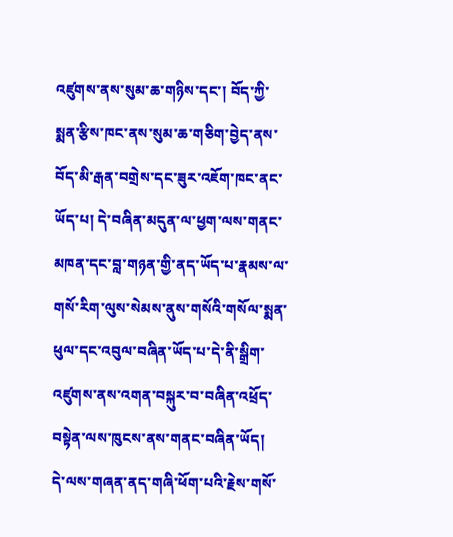འཛུགས་ནས་སུམ་ཆ་གཉིས་དང་། བོད་ཀྱི་སྨན་རྩིས་ཁང་ནས་སུམ་ཆ་གཅིག་བྱེད་ནས་བོད་མི་རྒན་བགྲེས་དང་ཟུར་འཇོག་ཁང་ནང་ཡོད་པ། དེ་བཞིན་མདུན་ལ་ཕྱག་ལས་གནང་མཁན་དང་བླ་གཉན་གྱི་ནད་ཡོད་པ་རྣམས་ལ་གསོ་རིག་ལུས་སེམས་ནུས་གསོའི་གསོལ་སྨན་ཕུལ་དང་འབུལ་བཞིན་ཡོད་པ་དེ་ནི་སྒྲིག་འཛུགས་ནས་འགན་བསྐུར་བ་བཞིན་འཕྲོད་བསྟེན་ལས་ཁུངས་ནས་གནང་བཞིན་ཡོད།
དེ་ལས་གཞན་ནད་གཞི་ཕོག་པའི་རྗེས་གསོ་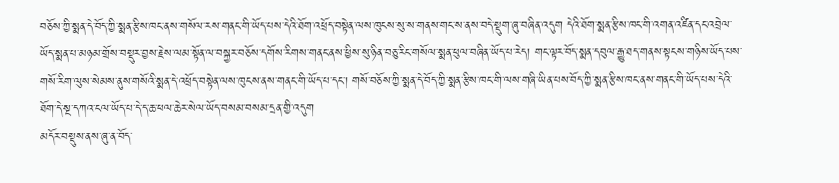བཅོས་ཀྱི་སྨན་དེ་བོད་ཀྱི་སྨན་རྩིས་ཁང་ནས་གསོལ་རས་གནང་གི་ཡོད་པས་དེའི་ཐོག་འཕྲོད་བསྟེན་ལས་ཁུངས་སུ་ས་གནས་གང་ས་ནས་བདེ་སྡུག་ཞུ་བཞིན་འདུག དེའི་ཐོག་སྨན་རྩིས་ཁང་གི་འགན་འཛིན་དང་འབྲེལ་ཡོད་སྨན་པ་མཉམ་གྲོས་བསྡུར་བྱས་རྗེས་ལམ་སྟོན་ལ་བསྐྱར་བཅོས་དགོས་རིགས་གནང་ནས་ཕྱིས་སུ་ཉིན་བཅུ་རིང་གསོལ་སྨན་ཕུལ་བཞིན་ཡོད་པ་རེད། གང་ལྟར་བོད་སྨན་དབུལ་རྒྱུ་ཐད་གནས་སྟངས་གཉིས་ཡོད་པས་གསོ་རིག་ལུས་སེམས་ནུས་གསོའི་སྨན་དེ་འཕྲོད་བསྟེན་ལས་ཁུངས་ནས་གནང་གི་ཡོད་པ་དང་། གསོ་བཅོས་ཀྱི་སྨན་དེ་བོད་ཀྱི་སྨན་རྩིས་ཁང་གི་ལས་གཞི་ཡིན་པས་བོད་ཀྱི་སྨན་རྩིས་ཁང་ནས་གནང་གི་ཡོད་པས་དེའི་ཐོག་དེ་སྔ་དཀའ་ངལ་ཡོད་པ་དེ་ད་ཆ་ཕལ་ཆེར་སེལ་ཡོད་བསམ་བསམ་དྲན་གྱི་འདུག
མདོར་བསྡུས་ནས་ཞུ་ན་བོད་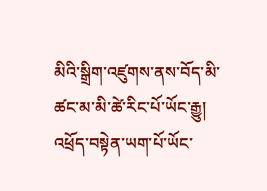མིའི་སྒྲིག་འཛུགས་ནས་བོད་མི་ཚང་མ་མི་ཚེ་རིང་པོ་ཡོང་རྒྱུ། འཕྲོད་བསྟེན་ཡག་པོ་ཡོང་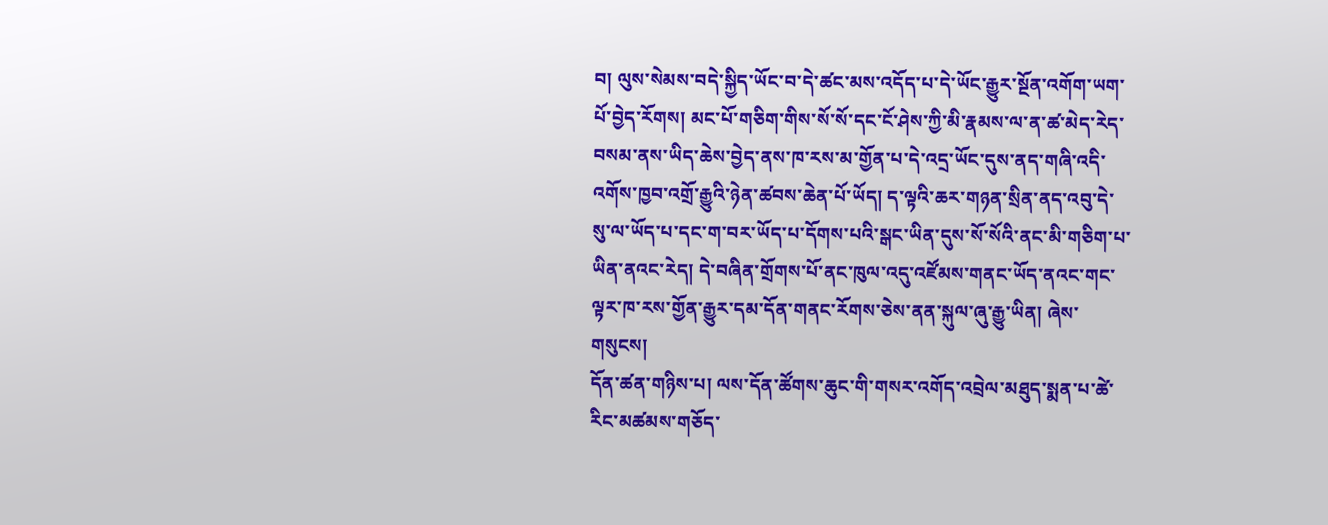བ། ལུས་སེམས་བདེ་སྐྱིད་ཡོང་བ་དེ་ཚང་མས་འདོད་པ་དེ་ཡོང་རྒྱུར་སྔོན་འགོག་ཡག་པོ་བྱེད་རོགས། མང་པོ་གཅིག་གིས་སོ་སོ་དང་ངོ་ཤེས་ཀྱི་མི་རྣམས་ལ་ན་ཚ་མེད་རེད་བསམ་ནས་ཡིད་ཆེས་བྱེད་ནས་ཁ་རས་མ་གྱོན་པ་དེ་འདྲ་ཡོང་དུས་ནད་གཞི་འདི་འགོས་ཁྱབ་འགྲོ་རྒྱུའི་ཉེན་ཚབས་ཆེན་པོ་ཡོད། ད་ལྟའི་ཆར་གཉན་སྲིན་ནད་འབུ་དེ་སུ་ལ་ཡོད་པ་དང་ག་བར་ཡོད་པ་དོགས་པའི་སྒང་ཡིན་དུས་སོ་སོའི་ནང་མི་གཅིག་པ་ཡིན་ནའང་རེད། དེ་བཞིན་གྲོགས་པོ་ནང་ཁུལ་འདུ་འཛོམས་གནང་ཡོད་ནའང་གང་ལྟར་ཁ་རས་གྱོན་རྒྱུར་དམ་དོན་གནང་རོགས་ཅེས་ནན་སྐུལ་ཞུ་རྒྱུ་ཡིན། ཞེས་གསུངས།
དོན་ཚན་གཉིས་པ། ལས་དོན་ཚོགས་ཆུང་གི་གསར་འགོད་འབྲེལ་མཐུད་སྨན་པ་ཚེ་རིང་མཚམས་གཅོད་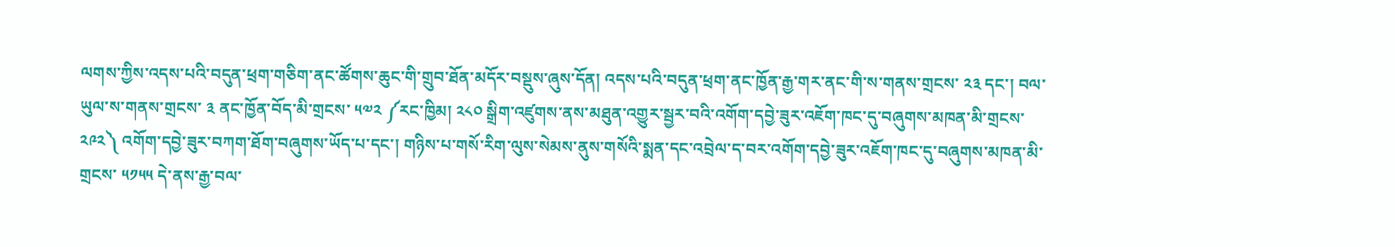ལགས་ཀྱིས་འདས་པའི་བདུན་ཕྲག་གཅིག་ནང་ཚོགས་ཆུང་གི་གྲུབ་ཐོན་མདོར་བསྡུས་ཞུས་དོན། འདས་པའི་བདུན་ཕྲག་ནང་ཁྱོན་རྒྱ་གར་ནང་གི་ས་གནས་གྲངས་ ༢༣ དང་། བལ་ཡུལ་ས་གནས་གྲངས་ ༣ ནང་ཁྱོན་བོད་མི་གྲངས་ ༥༧༢ ༼རང་ཁྱིམ། ༢༨༠ སྒྲིག་འཛུགས་ནས་མཐུན་འགྱུར་སྦྱར་བའི་འགོག་དབྱེ་ཟུར་འཇོག་ཁང་དུ་བཞུགས་མཁན་མི་གྲངས་༢༩༢༽ འགོག་དབྱེ་ཟུར་བཀག་ཐོག་བཞུགས་ཡོད་པ་དང་། གཉིས་པ་གསོ་རིག་ལུས་སེམས་ནུས་གསོའི་སྨན་དང་འབྲེལ་ད་བར་འགོག་དབྱེ་ཟུར་འཇོག་ཁང་དུ་བཞུགས་མཁན་མི་གྲངས་ ༥༡༥༥ དེ་ནས་རྒྱ་བལ་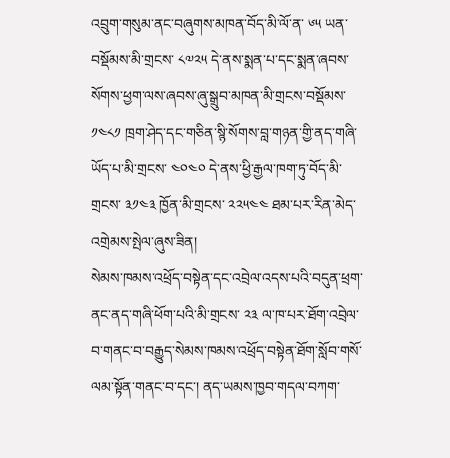འབྲུག་གསུམ་ནང་བཞུགས་མཁན་བོད་མི་ལོ་ན་ ༦༥ ཡན་བསྡོམས་མི་གྲངས་ ༨༧༢༥ དེ་ནས་སྨན་པ་དང་སྨན་ཞབས་སོགས་ཕྱག་ལས་ཞབས་ཞུ་སྒྲུབ་མཁན་མི་གྲངས་བསྡོམས་ ༡༤༨༡ ཁྲག་ཤེད་དང་གཅིན་སྙི་སོགས་བླ་གཉན་གྱི་ནད་གཞི་ཡོད་པ་མི་གྲངས་ ༤༠༤༠ དེ་ནས་ཕྱི་རྒྱལ་ཁག་ཏུ་བོད་མི་གྲངས་ ༣༡༤༣ ཁྱོན་མི་གྲངས་ ༢༢༥༤༤ ཐམ་པར་རིན་མེད་འགྲེམས་སྤེལ་ཞུས་ཟིན།
སེམས་ཁམས་འཕྲོད་བསྟེན་དང་འབྲེལ་འདས་པའི་བདུན་ཕྲག་ནང་ནད་གཞི་ཕོག་པའི་མི་གྲངས་ ༢༣ ལ་ཁ་པར་ཐོག་འབྲེལ་བ་གནང་བ་བརྒྱུད་སེམས་ཁམས་འཕྲོད་བསྟེན་ཐོག་སློབ་གསོ་ལམ་སྟོན་གནང་བ་དང་། ནད་ཡམས་ཁྱབ་གདལ་བཀག་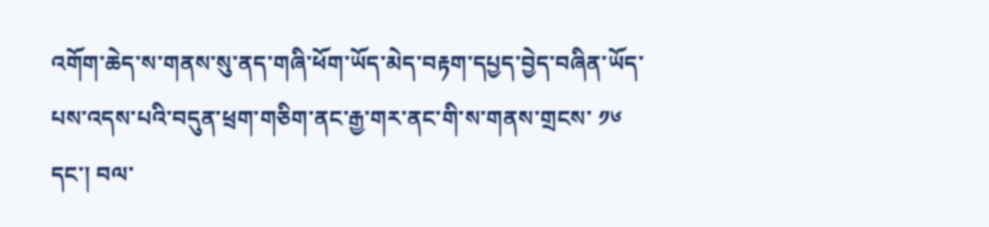འགོག་ཆེད་ས་གནས་སུ་ནད་གཞི་ཕོག་ཡོད་མེད་བརྟག་དཔྱད་བྱེད་བཞིན་ཡོད་པས་འདས་པའི་བདུན་ཕྲག་གཅིག་ནང་རྒྱ་གར་ནང་གི་ས་གནས་གྲངས་ ༡༦ དང་། བལ་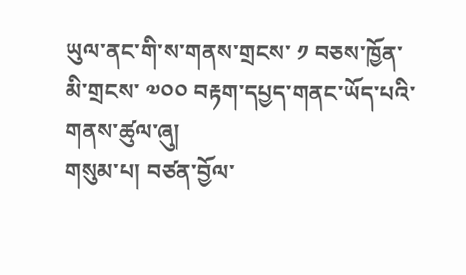ཡུལ་ནང་གི་ས་གནས་གྲངས་ ༡ བཅས་ཁྱོན་མི་གྲངས་ ༧༠༠ བརྟག་དཔྱད་གནང་ཡོད་པའི་གནས་ཚུལ་ཞུ།
གསུམ་པ། བཙན་བྱོལ་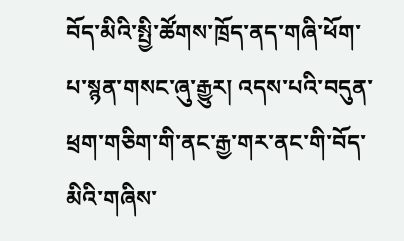བོད་མིའི་སྤྱི་ཚོགས་ཁྲོད་ནད་གཞི་ཕོག་པ་སྙན་གསང་ཞུ་རྒྱུར། འདས་པའི་བདུན་ཕྲག་གཅིག་གི་ནང་རྒྱ་གར་ནང་གི་བོད་མིའི་གཞིས་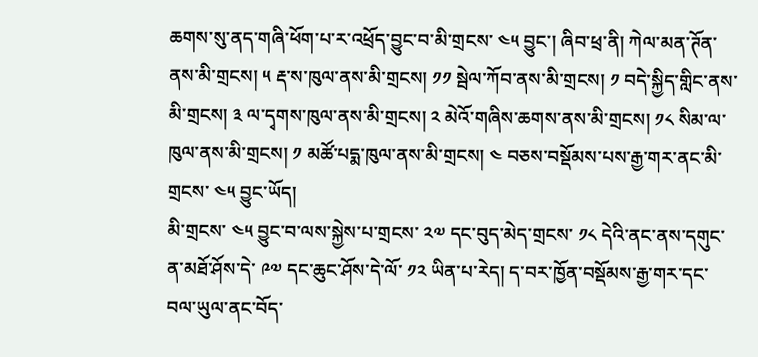ཆགས་སུ་ནད་གཞི་ཕོག་པ་ར་འཕྲོད་བྱུང་བ་མི་གྲངས་ ༤༥ བྱུང་། ཞིབ་ཕྲ་ནི། ཀེལ་མན་ཊོན་ནས་མི་གྲངས། ༥ རྡ་ས་ཁུལ་ནས་མི་གྲངས། ༡༡ སྦེལ་ཀོབ་ནས་མི་གྲངས། ༡ བདེ་སྐྱིད་གླིང་ནས་མི་གྲངས། ༣ ལ་དྭགས་ཁུལ་ནས་མི་གྲངས། ༢ མེའོ་གཞིས་ཆགས་ནས་མི་གྲངས། ༡༨ སིམ་ལ་ཁུལ་ནས་མི་གྲངས། ༡ མཚོ་པདྨ་ཁུལ་ནས་མི་གྲངས། ༤ བཅས་བསྡོམས་པས་རྒྱ་གར་ནང་མི་གྲངས་ ༤༥ བྱུང་ཡོད།
མི་གྲངས་ ༤༥ བྱུང་བ་ལས་སྐྱེས་པ་གྲངས་ ༢༧ དང་བུད་མེད་གྲངས་ ༡༨ དེའི་ནང་ནས་དགུང་ན་མཐོ་ཤོས་དེ་ ༩༧ དང་ཆུང་ཤོས་དེ་ལོ་ ༡༢ ཡིན་པ་རེད། ད་བར་ཁྱོན་བསྡོམས་རྒྱ་གར་དང་བལ་ཡུལ་ནང་བོད་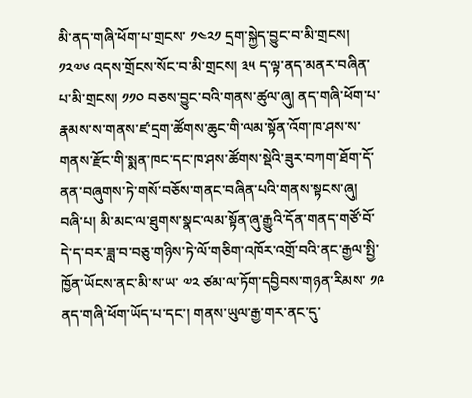མི་ནད་གཞི་ཕོག་པ་གྲངས་ ༡༤༢༡ དྲག་སྐྱེད་བྱུང་བ་མི་གྲངས། ༡༢༧༦ འདས་གྲོངས་སོང་བ་མི་གྲངས། ༣༥ ད་ལྟ་ནད་མནར་བཞིན་པ་མི་གྲངས། ༡༡༠ བཅས་བྱུང་བའི་གནས་ཚུལ་ཞུ། ནད་གཞི་ཕོག་པ་རྣམས་ས་གནས་ཛ་དྲག་ཚོགས་ཆུང་གི་ལམ་སྟོན་འོག་ཁ་ཤས་ས་གནས་རྫོང་གི་སྨན་ཁང་དང་ཁ་ཤས་ཚོགས་སྡེའི་ཟུར་བཀག་ཐོག་དོ་ནན་བཞུགས་ཏེ་གསོ་བཅོས་གནང་བཞིན་པའི་གནས་སྟངས་ཞུ།
བཞི་པ། མི་མང་ལ་ཐུགས་སྣང་ལམ་སྟོན་ཞུ་རྒྱུའི་དོན་གནད་གཙོ་བོ་དེ་ད་བར་ཟླ་བ་བཅུ་གཉིས་ཏེ་ལོ་གཅིག་འཁོར་འགྲོ་བའི་ནང་རྒྱལ་སྤྱི་ཁྱོན་ཡོངས་ནང་མི་ས་ཡ་ ༧༢ ཙམ་ལ་ཏོག་དབྱིབས་གཉན་རིམས་ ༡༩ ནད་གཞི་ཕོག་ཡོད་པ་དང་། གནས་ཡུལ་རྒྱ་གར་ནང་དུ་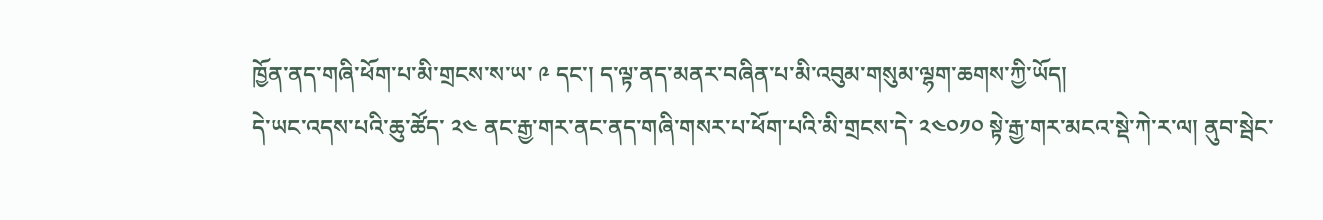ཁྱོན་ནད་གཞི་ཕོག་པ་མི་གྲངས་ས་ཡ་ ༩ དང་། ད་ལྟ་ནད་མནར་བཞིན་པ་མི་འབུམ་གསུམ་ལྷག་ཆགས་ཀྱི་ཡོད།
དེ་ཡང་འདས་པའི་ཆུ་ཚོད་ ༢༤ ནང་རྒྱ་གར་ནང་ནད་གཞི་གསར་པ་ཕོག་པའི་མི་གྲངས་དེ་ ༢༤༠༡༠ སྟེ་རྒྱ་གར་མངའ་སྡེ་ཀེ་ར་ལ། ནུབ་སྦེང་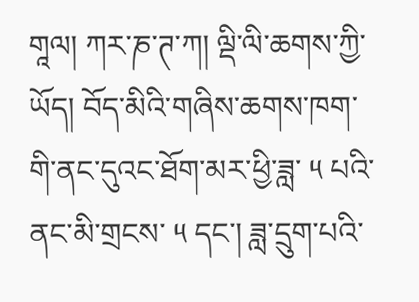གཱལ། ཀར་ཎ་ཊ་ཀ། ལྡི་ལི་ཆགས་ཀྱི་ཡོད། བོད་མིའི་གཞིས་ཆགས་ཁག་གི་ནང་དུའང་ཐོག་མར་ཕྱི་ཟླ་ ༥ པའི་ནང་མི་གྲངས་ ༥ དང་། ཟླ་དྲུག་པའི་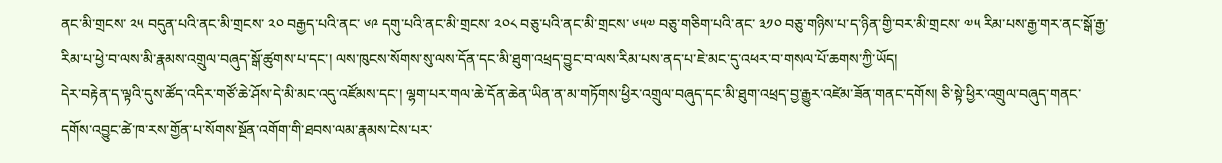ནང་མི་གྲངས་ ༢༥ བདུན་པའི་ནང་མི་གྲངས་ ༢༠ བརྒྱད་པའི་ནང་ ༦༩ དགུ་པའི་ནང་མི་གྲངས་ ༢༠༨ བཅུ་པའི་ནང་མི་གྲངས་ ༦༥༧ བཅུ་གཅིག་པའི་ནང་ ༣༡༠ བཅུ་གཉིས་པ་ད་ཉིན་གྱི་བར་མི་གྲངས་ ༧༥ རིམ་པས་རྒྱ་གར་ནང་སྒོ་རྒྱ་རིམ་པ་ཕྱེ་བ་ལས་མི་རྣམས་འགྲུལ་བཞུད་སྒོ་ཚུགས་པ་དང་། ལས་ཁུངས་སོགས་སུ་ལས་དོན་དང་མི་ཐུག་འཕྲད་བྱུང་བ་ལས་རིམ་པས་ནད་པ་ཇེ་མང་དུ་འཕར་བ་གསལ་པོ་ཆགས་ཀྱི་ཡོད།
དེར་བརྟེན་ད་ལྟའི་དུས་ཚོད་འདིར་གཙོ་ཆེ་ཤོས་དེ་མི་མང་འདུ་འཛོམས་དང་། ལྷག་པར་གལ་ཆེ་དོན་ཆེན་ཡིན་ན་མ་གཏོགས་ཕྱིར་འགྲུལ་བཞུད་དང་མི་ཐུག་འཕྲད་བྱ་རྒྱུར་འཛེམ་ཟོན་གནང་དགོས། ཅི་སྟེ་ཕྱིར་འགྲུལ་བཞུད་གནང་དགོས་འབྱུང་ཚེ་ཁ་རས་གྱོན་པ་སོགས་སྔོན་འགོག་གི་ཐབས་ལམ་རྣམས་ངེས་པར་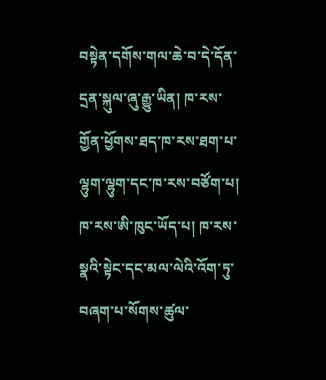བསྟེན་དགོས་གལ་ཆེ་བ་དེ་དོན་དྲན་སྐུལ་ཞུ་རྒྱུ་ཡིན། ཁ་རས་གྱོན་ཕྱོགས་ཐད་ཁ་རས་ཐག་པ་ལྷུག་ལྷུག་དང་ཁ་རས་བཙོག་པ། ཁ་རས་ཨི་ཁུང་ཡོད་པ། ཁ་རས་སྣའི་སྟེང་དང་མལ་ལེའི་འོག་ཏུ་བཞག་པ་སོགས་ཚུལ་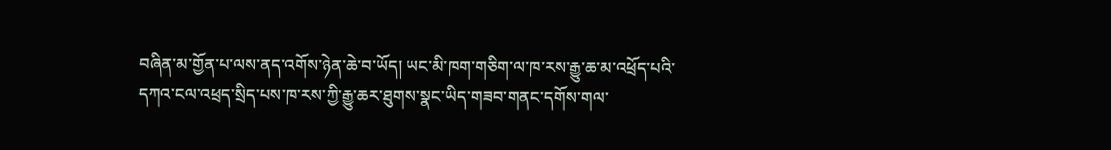བཞིན་མ་གྱོན་པ་ལས་ནད་འགོས་ཉེན་ཆེ་བ་ཡོད། ཡང་མི་ཁག་གཅིག་ལ་ཁ་རས་རྒྱུ་ཆ་མ་འཕྲོད་པའི་དཀའ་ངལ་འཕྲད་སྲིད་པས་ཁ་རས་ཀྱི་རྒྱུ་ཆར་ཐུགས་སྣང་ཡིད་གཟབ་གནང་དགོས་གལ་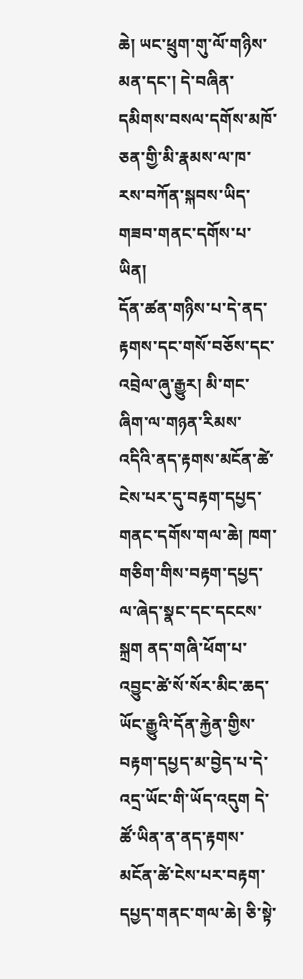ཆེ། ཡང་ཕྲུག་གུ་ལོ་གཉིས་མན་དང་། དེ་བཞིན་དམིགས་བསལ་དགོས་མཁོ་ཅན་གྱི་མི་རྣམས་ལ་ཁ་རས་བཀོན་སྐབས་ཡིད་གཟབ་གནང་དགོས་པ་ཡིན།
དོན་ཚན་གཉིས་པ་དེ་ནད་རྟགས་དང་གསོ་བཅོས་དང་འབྲེལ་ཞུ་རྒྱུར། མི་གང་ཞིག་ལ་གཉན་རིམས་འདིའི་ནད་རྟགས་མངོན་ཚེ་ངེས་པར་དུ་བརྟག་དཔྱད་གནང་དགོས་གལ་ཆེ། ཁག་གཅིག་གིས་བརྟག་དཔྱད་ལ་ཞེད་སྣང་དང་དངངས་སྐྲག ནད་གཞི་ཕོག་པ་འབྱུང་ཚེ་སོ་སོར་མིང་ཆད་ཡོང་རྒྱུའི་དོན་རྐྱེན་གྱིས་བརྟག་དཔྱད་མ་བྱེད་པ་དེ་འདྲ་ཡོང་གི་ཡོད་འདུག དེ་ཚོ་ཡིན་ན་ནད་རྟགས་མངོན་ཚེ་ངེས་པར་བརྟག་དཔྱད་གནང་གལ་ཆེ། ཅི་སྟེ་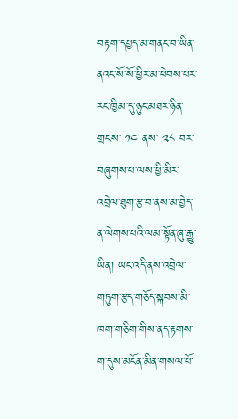བརྟག་དཔྱད་མ་གནང་བ་ཡིན་ནའང་སོ་སོ་ཕྱིར་མ་ཕེབས་པར་རང་ཁྱིམ་དུ་ཉུང་མཐར་ཉིན་གྲངས་ ༡༤ ནས་ ༢༨ བར་བཞུགས་པ་ལས་ཕྱི་མིར་འབྲེལ་ཐུག་རྩ་བ་ནས་མ་བྱེད་ན་ལེགས་པའི་ལམ་སྟོན་ཞུ་རྒྱུ་ཡིན། ཡང་འདི་ནས་འབྲེལ་གཏུག་རྩད་གཅོད་སྐབས་མི་ཁག་གཅིག་གིས་ནད་རྟགས་ག་དུས་མངོན་མིན་གསལ་པོ་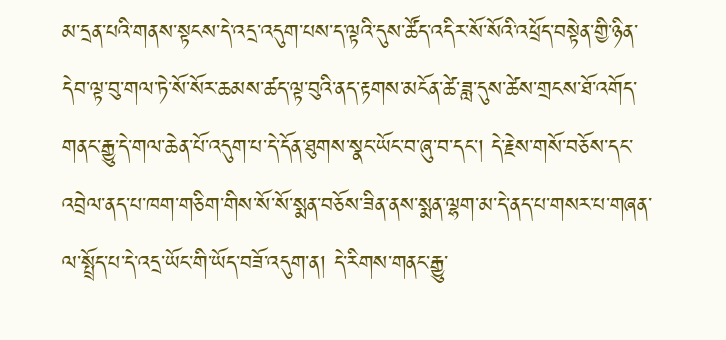མ་དྲན་པའི་གནས་སྟངས་དེ་འདྲ་འདུག་པས་ད་ལྟའི་དུས་ཚོད་འདིར་སོ་སོའི་འཕྲོད་བསྟེན་གྱི་ཉིན་དེབ་ལྟ་བུ་གལ་ཏེ་སོ་སོར་ཆམས་ཚད་ལྟ་བུའི་ནད་རྟགས་མངོན་ཚེ་ཟླ་དུས་ཚེས་གྲངས་ཐོ་འགོད་གནང་རྒྱུ་དེ་གལ་ཆེན་པོ་འདུག་པ་དེ་དོན་ཐུགས་སྣང་ཡོང་བ་ཞུ་བ་དང་། དེ་རྗེས་གསོ་བཅོས་དང་འབྲེལ་ནད་པ་ཁག་གཅིག་གིས་སོ་སོ་སྨན་བཅོས་ཟིན་ནས་སྨན་ལྷག་མ་དེ་ནད་པ་གསར་པ་གཞན་ལ་སྤྲོད་པ་དེ་འདྲ་ཡོང་གི་ཡོད་བཟོ་འདུག་ན། དེ་རིགས་གནང་རྒྱུ་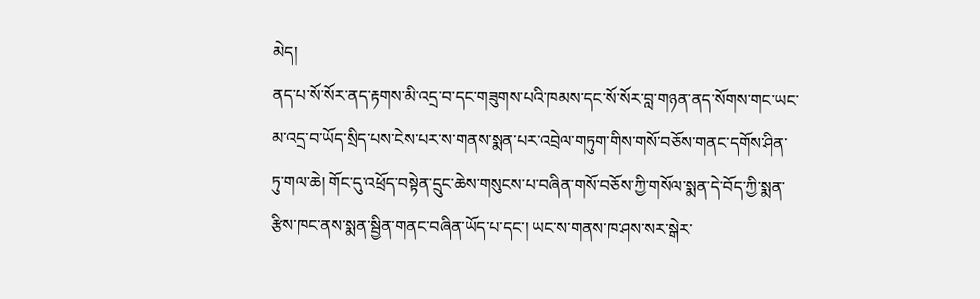མེད།
ནད་པ་སོ་སོར་ནད་རྟགས་མི་འདྲ་བ་དང་གཟུགས་པའི་ཁམས་དང་སོ་སོར་བླ་གཉན་ནད་སོགས་གང་ཡང་མ་འདྲ་བ་ཡོད་སྲིད་པས་ངེས་པར་ས་གནས་སྨན་པར་འབྲེལ་གཏུག་གིས་གསོ་བཅོས་གནང་དགོས་ཤིན་ཏུ་གལ་ཆེ། གོང་དུ་འཕྲོད་བསྟེན་དྲུང་ཆེས་གསུངས་པ་བཞིན་གསོ་བཅོས་ཀྱི་གསོལ་སྨན་དེ་བོད་ཀྱི་སྨན་རྩིས་ཁང་ནས་སྨན་སྦྱིན་གནང་བཞིན་ཡོད་པ་དང་། ཡང་ས་གནས་ཁ་ཤས་སར་སྒེར་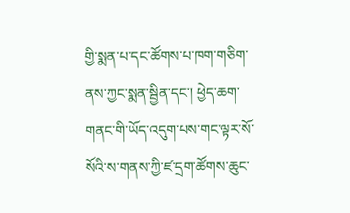གྱི་སྨན་པ་དང་ཚོགས་པ་ཁག་གཅིག་ནས་ཀྱང་སྨན་སྦྱིན་དང་། ཕྱེད་ཆག་གནང་གི་ཡོད་འདུག་པས་གང་ལྟར་སོ་སོའི་ས་གནས་ཀྱི་ཛ་དྲག་ཚོགས་ཆུང་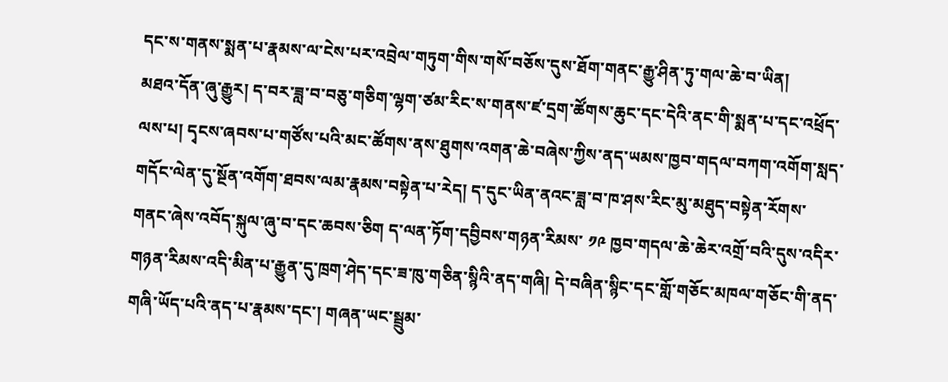དང་ས་གནས་སྨན་པ་རྣམས་ལ་ངེས་པར་འབྲེལ་གཏུག་གིས་གསོ་བཅོས་དུས་ཐོག་གནང་རྒྱུ་ཤིན་ཏུ་གལ་ཆེ་བ་ཡིན།
མཐའ་དོན་ཞུ་རྒྱུར། ད་བར་ཟླ་བ་བཅུ་གཅིག་ལྷག་ཙམ་རིང་ས་གནས་ཛ་དྲག་ཚོགས་ཆུང་དང་དེའི་ནང་གི་སྨན་པ་དང་འཕྲོད་ལས་པ། དྭངས་ཞབས་པ་གཙོས་པའི་མང་ཚོགས་ནས་ཐུགས་འགན་ཆེ་བཞེས་ཀྱིས་ནད་ཡམས་ཁྱབ་གདལ་བཀག་འགོག་སླད་གདོང་ལེན་དུ་སྔོན་འགོག་ཐབས་ལམ་རྣམས་བསྟེན་པ་རེད། ད་དུང་ཡིན་ནའང་ཟླ་བ་ཁ་ཤས་རིང་མུ་མཐུད་བསྟེན་རོགས་གནང་ཞེས་འབོད་སྐུལ་ཞུ་བ་དང་ཆབས་ཅིག ད་ལན་ཏོག་དབྱིབས་གཉན་རིམས་ ༡༩ ཁྱབ་གདལ་ཆེ་ཆེར་འགྲོ་བའི་དུས་འདིར་གཉན་རིམས་འདི་མིན་པ་རྒྱུན་དུ་ཁྲག་ཤེད་དང་ཟ་ཁུ་གཅིན་སྙིའི་ནད་གཞི། དེ་བཞིན་སྙིང་དང་གློ་གཅོང་མཁལ་གཅོང་གི་ནད་གཞི་ཡོད་པའི་ནད་པ་རྣམས་དང་། གཞན་ཡང་སྦྲུམ་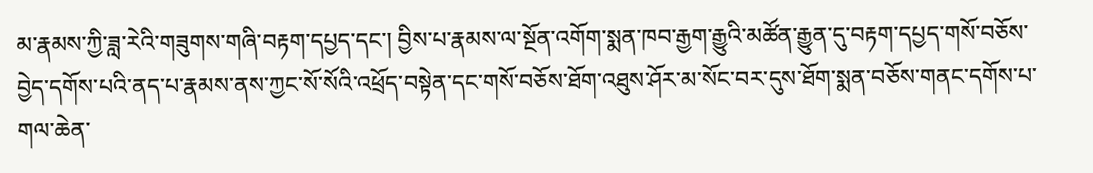མ་རྣམས་ཀྱི་ཟླ་རེའི་གཟུགས་གཞི་བརྟག་དཔྱད་དང་། བྱིས་པ་རྣམས་ལ་སྔོན་འགོག་སྨན་ཁབ་རྒྱག་རྒྱུའི་མཚོན་རྒྱུན་དུ་བརྟག་དཔྱད་གསོ་བཅོས་བྱེད་དགོས་པའི་ནད་པ་རྣམས་ནས་ཀྱང་སོ་སོའི་འཕྲོད་བསྟེན་དང་གསོ་བཅོས་ཐོག་འཐུས་ཤོར་མ་སོང་བར་དུས་ཐོག་སྨན་བཅོས་གནང་དགོས་པ་གལ་ཆེན་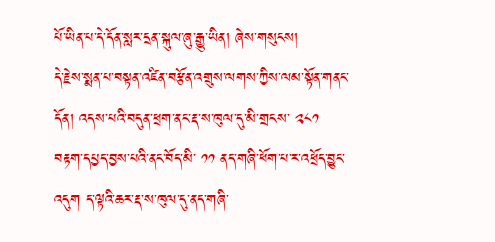པོ་ཡིན་པ་དེ་དོན་སླར་དྲན་སྐུལ་ཞུ་རྒྱུ་ཡིན། ཞེས་གསུངས།
དེ་རྗེས་སྨན་པ་བསྟན་འཛིན་བརྩོན་འགྲུས་ལགས་ཀྱིས་ལམ་སྟོན་གནང་དོན། འདས་པའི་བདུན་ཕྲག་ནང་རྡ་ས་ཁུལ་དུ་མི་གྲངས་ ༢༨༡ བརྟག་དཔྱད་བྱས་པའི་ནང་བོད་མི་ ༡༡ ནད་གཞི་ཕོག་པ་ར་འཕྲོད་བྱུང་འདུག ད་ལྟའི་ཆར་རྡ་ས་ཁུལ་དུ་ནད་གཞི་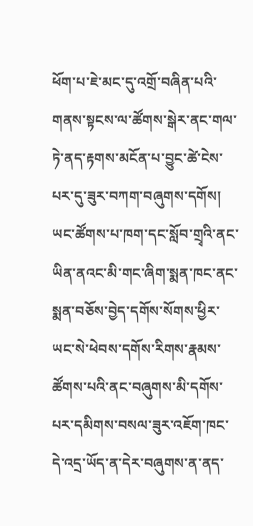ཕོག་པ་ཇེ་མང་དུ་འགྲོ་བཞིན་པའི་གནས་སྟངས་ལ་ཚོགས་སྒེར་ནང་གལ་ཏེ་ནད་རྟགས་མངོན་པ་བྱུང་ཚེ་ངེས་པར་དུ་ཟུར་བཀག་བཞུགས་དགོས། ཡང་ཚོགས་པ་ཁག་དང་སློབ་གྲྭའི་ནང་ཡིན་ནའང་མི་གང་ཞིག་སྨན་ཁང་ནང་སྨན་བཅོས་བྱེད་དགོས་སོགས་ཕྱིར་ཡང་སེ་ཕེབས་དགོས་རིགས་རྣམས་ཚོགས་པའི་ནང་བཞུགས་མི་དགོས་པར་དམིགས་བསལ་ཟུར་འཇོག་ཁང་དེ་འདྲ་ཡོད་ན་དེར་བཞུགས་ན་ནད་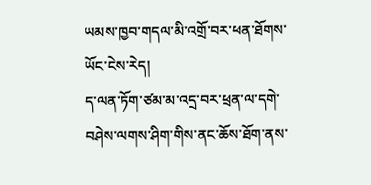ཡམས་ཁྱབ་གདལ་མི་འགྲོ་བར་ཕན་ཐོགས་ཡོང་ངེས་རེད།
ད་ལན་ཏོག་ཙམ་མ་འདྲ་བར་ཕྲན་ལ་དགེ་བཤེས་ལགས་ཤིག་གིས་ནང་ཆོས་ཐོག་ནས་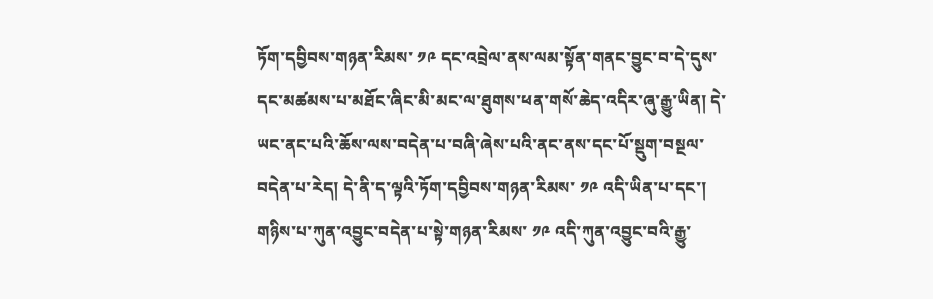ཏོག་དབྱིབས་གཉན་རིམས་ ༡༩ དང་འབྲེལ་ནས་ལམ་སྟོན་གནང་བྱུང་བ་དེ་དུས་དང་མཚམས་པ་མཐོང་ཞིང་མི་མང་ལ་ཐུགས་ཕན་གསོ་ཆེད་འདིར་ཞུ་རྒྱུ་ཡིན། དེ་ཡང་ནང་པའི་ཆོས་ལས་བདེན་པ་བཞི་ཞེས་པའི་ནང་ནས་དང་པོ་སྡུག་བསྔལ་བདེན་པ་རེད། དེ་ནི་ད་ལྟའི་ཏོག་དབྱིབས་གཉན་རིམས་ ༡༩ འདི་ཡིན་པ་དང་། གཉིས་པ་ཀུན་འབྱུང་བདེན་པ་སྟེ་གཉན་རིམས་ ༡༩ འདི་ཀུན་འབྱུང་བའི་རྒྱུ་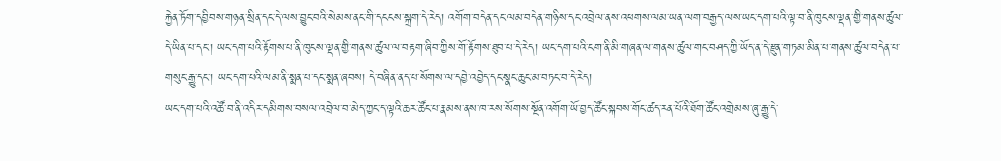རྐྱེན་ཏོག་དབྱིབས་གཉན་སྲིན་དང་དེ་ལས་བྱུང་བའི་སེམས་ནང་གི་དངངས་སྐྲག་དེ་རེད། འགོག་བདེན་དང་ལམ་བདེན་གཉིས་དང་འབྲེལ་ནས་འཕགས་ལམ་ཡན་ལག་བརྒྱད་ལས་ཡང་དག་པའི་ལྟ་བ་ནི་ཁུངས་ལྡན་གྱི་གནས་ཚུལ་དེ་ཡིན་པ་དང་། ཡང་དག་པའི་རྟོགས་པ་ནི་ཁུངས་ལྡན་གྱི་གནས་ཚུལ་ལ་བརྟག་ཞིབ་ཀྱིས་གོ་རྟོགས་ཐུབ་པ་དེ་རེད། ཡང་དག་པའི་ངག་ནི་མི་གཞན་ལ་གནས་ཚུལ་གང་བཤད་ཀྱི་ཡོད་ན་དེ་རྫུན་གཏམ་མིན་པ་གནས་ཚུལ་བདེན་པ་གསུང་རྒྱུ་དང་། ཡང་དག་པའི་ལམ་ནི་སྨན་པ་དང་སྨན་ཞབས། དེ་བཞིན་ནད་པ་སོགས་ལ་དབྱེ་འབྱེད་དང་སྣང་ཆུང་མ་བཏང་བ་དེ་རེད།
ཡང་དག་པའི་འཚོ་བ་ནི་འདིར་དམིགས་བསལ་འབྲེལ་བ་མེད་ཀྱང་ད་ལྟའི་ཆར་ཚོང་པ་རྣམས་ནས་ཁ་རས་སོགས་སྔོན་འགོག་ཡོ་བྱད་ཚོང་སྐབས་གོང་ཚད་རན་པོའི་ཐོག་ཚོང་འགྲེམས་ཞུ་རྒྱུ་དེ་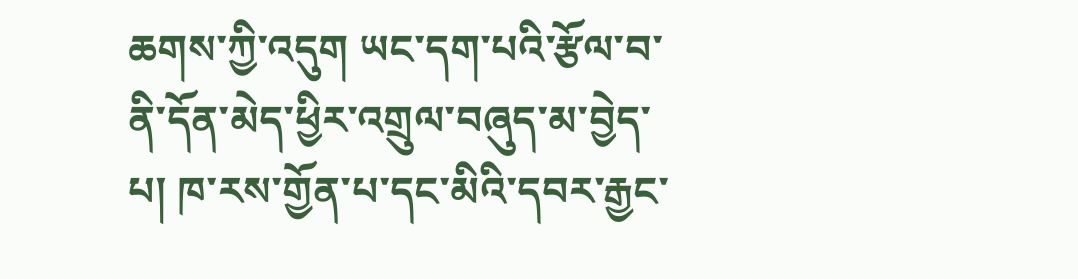ཆགས་ཀྱི་འདུག ཡང་དག་པའི་རྩོལ་བ་ནི་དོན་མེད་ཕྱིར་འགྲུལ་བཞུད་མ་བྱེད་པ། ཁ་རས་གྱོན་པ་དང་མིའི་དབར་རྒྱང་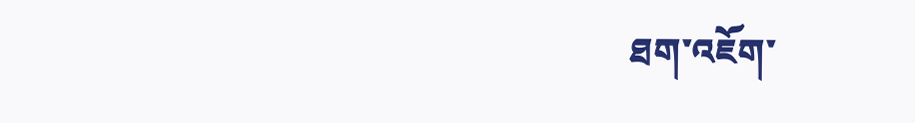ཐག་འཇོག་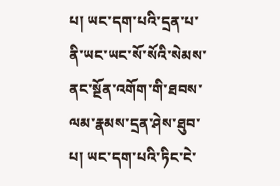པ། ཡང་དག་པའི་དྲན་པ་ནི་ཡང་ཡང་སོ་སོའི་སེམས་ནང་སྔོན་འགོག་གི་ཐབས་ལམ་རྣམས་དྲན་ཤེས་ཐུབ་པ། ཡང་དག་པའི་ཏིང་ངེ་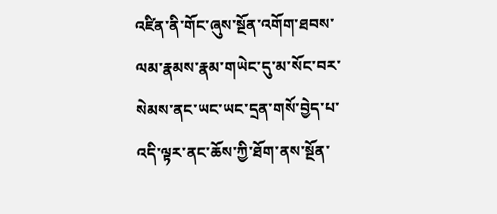འཛིན་ནི་གོང་ཞུས་སྔོན་འགོག་ཐབས་ལམ་རྣམས་རྣམ་གཡེང་དུ་མ་སོང་བར་སེམས་ནང་ཡང་ཡང་དྲན་གསོ་བྱེད་པ་འདི་ལྟར་ནང་ཆོས་ཀྱི་ཐོག་ནས་སྔོན་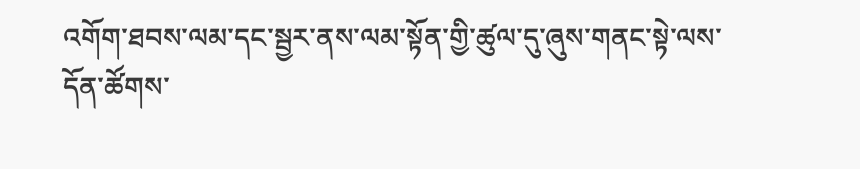འགོག་ཐབས་ལམ་དང་སྦྱར་ནས་ལམ་སྟོན་གྱི་ཚུལ་དུ་ཞུས་གནང་སྟེ་ལས་དོན་ཚོགས་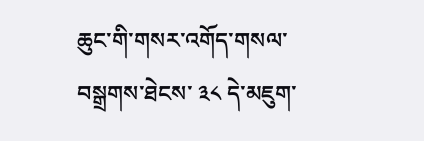ཆུང་གི་གསར་འགོད་གསལ་བསྒྲགས་ཐེངས་ ༣༨ དེ་མཇུག་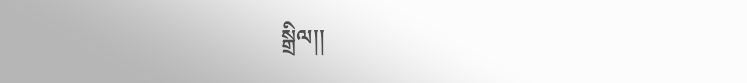སྒྲིལ།།